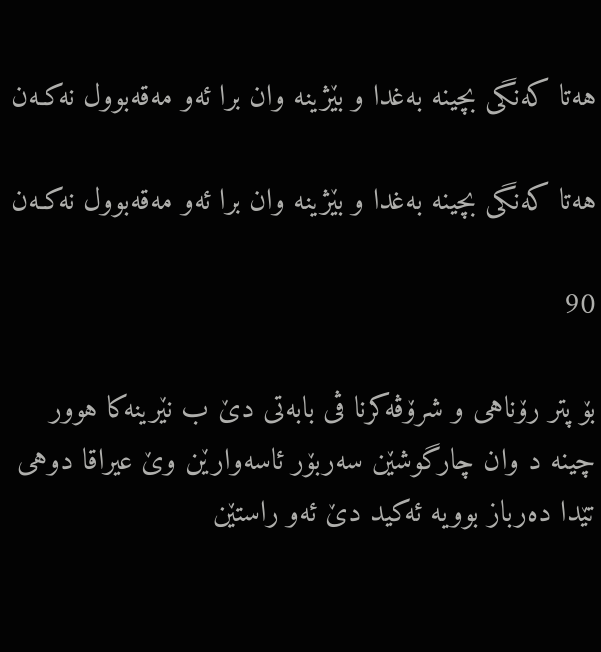هه‌تا كه‌نگى بچینه‌ به‌غدا و بێژینه‌ وان برا ئه‌و مه‌قه‌بوول نه‌كـه‌ن

هه‌تا كه‌نگى بچینه‌ به‌غدا و بێژینه‌ وان برا ئه‌و مه‌قه‌بوول نه‌كـه‌ن

90

بۆ پتر رۆناهى و شرۆڤه‌كرنا ڤى بابه‌تى دێ ب نێرینه‌كا هوور چینه‌ د وان چارگوشێن سه‌ربۆر ئاسه‌وارێن وێ عیراقا دوهى تێدا ده‌رباز بوویه‌ ئه‌كید دێ ئه‌و راستێن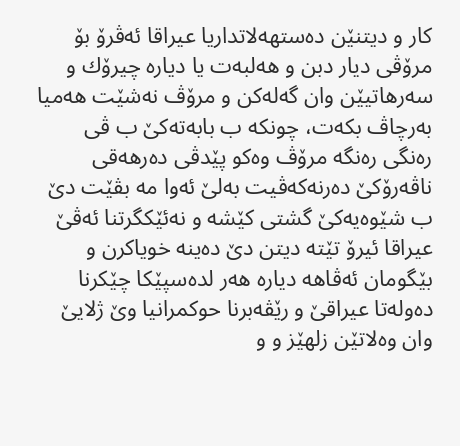كار و دیتنێن ده‌ستهه‌لاتداریا عیراقا ئه‌ڤرۆ بۆ مرۆڤى دیار دبن و هه‌لبه‌ت یا دیاره‌ چیرۆك و سه‌رهاتیێن وان گه‌له‌كن و مرۆڤ نه‌شێت هه‌میا به‌رچاڤ بكه‌ت، چونكه‌ ب بابه‌ته‌كێ ب ڤى ره‌نگى ره‌نگه‌ مرۆڤ وه‌كو پێدڤى ده‌رهه‌قى ناڤه‌رۆكێ ده‌رنه‌كه‌ڤیت به‌لێ ئه‌وا مه‌ بڤێت دێ ب شێوه‌یه‌كێ گشتى كێشه‌ و نه‌ئێكگرتنا ئه‌ڤێ عیراقا ئیرۆ تێته‌ دیتن دێ ده‌ینه‌ خویاكرن و بێگومان ئه‌ڤاهه‌ دیاره‌ هه‌ر لده‌سپێكا چێكرنا ده‌وله‌تا عیراقێ و رێڤه‌برنا حوكمرانیا وێ ژلایێ وان وه‌لاتێن زلهێز و و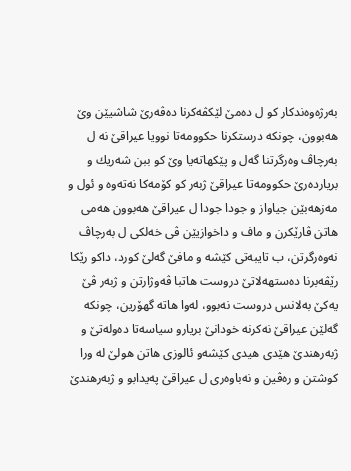به‌رژه‌وه‌ندكار كو ل ده‌مێ لێكڤه‌كرنا ده‌ڤه‌رێ شاشیێن وێ هه‌بوون، چونكه‌ درستكرنا حكوومه‌تا نوویا عیراقێ نه‌ ل به‌رچاڤ وه‌رگرتنا گه‌ل و پێكهاته‌یا وێ كو ببن شه‌ریك و بریارده‌رێ حكوومه‌تا عیراقێ ژبه‌ر كو كۆمه‌كا نه‌ته‌وه‌ و ئول و مه‌زهه‌بێن جیاواز و جودا جودا ل عیراقێ هه‌بوون هه‌مى هاتن ڤارێكرن و ماف و داخوازیێن ڤى خه‌لكى ل به‌رچاڤ نه‌وه‌رگرتن، ب تایبه‌تى كێشه‌ و مافێ گه‌لێ كورد، داكو رێكا رێڤه‌برنا ده‌ستهه‌لاتێ دروست هاتبا ڤه‌وژارتن و ژبه‌ر ڤێ یه‌كێ به‌لانس دروست نه‌بوو، له‌وا هاته‌ گهۆرین، چونكه‌ گه‌لێن عیراقێ نه‌كرنه‌ خودانێ بریارو سیاسه‌تا ده‌وله‌تێ و ژبه‌رهندێ هێدى هیدى كێشه‌و ئالوزى هاتن هولێ له‌ ورا كوشتن و ره‌ڤین و نه‌باوه‌رى ل عیراقێ په‌یدابو و ژبه‌رهندێ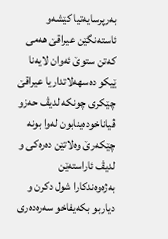به‌رپرسایه‌تیا كێشه‌و ئاسته‌نگێن عیراقێ هه‌مى كه‌تن ستوێ ئه‌وان لایه‌نا ێیكو ده‌سهه‌لاتداریا عیراقێ چێكرى چونكه‌ لدیڤ حه‌زو ڤیاناخوده‌ینابون له‌وا بونه‌ چێكه‌رێ وه‌لاتێن ده‌ره‌كى و لدیڤ ئاراسته‌ێن به‌ژه‌وه‌ندكارا شول دكرن و دیاربو بكه‌یفاخو سه‌ره‌ده‌رى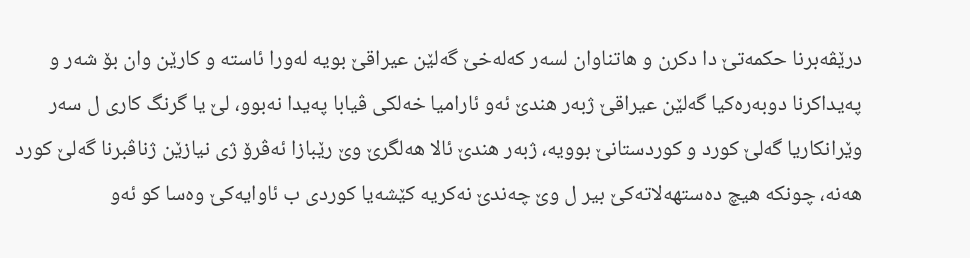درێڤه‌برنا حكمه‌تێ دا دكرن و هاتناوان لسه‌ر كه‌له‌خێ گه‌لێن عیراقێ بویه‌ له‌ورا ئاسته‌ و كارێن وان بۆ شه‌ر و په‌یداكرنا دوبه‌ره‌كیا گه‌لێن عیراقێ ژبه‌ر هندێ ئه‌و ئارامیا خه‌لكی ڤیابا په‌یدا نه‌بوو، لێ یا گرنگ كارى ل سه‌ر وێرانكاریا گه‌لێ كورد و كوردستانێ بوویه‌، ژبه‌ر هندێ ئالا هه‌لگرێ وێ رێبازا ئه‌ڤرۆ ژى نیازێن ژناڤبرنا گه‌لێ كورد هه‌نه‌، چونكه‌ هیچ ده‌ستهه‌لاته‌كێ بیر ل وێ چه‌ندێ نه‌كریه‌ كێشه‌یا كوردى ب ئاوایه‌كێ وه‌سا كو ئه‌و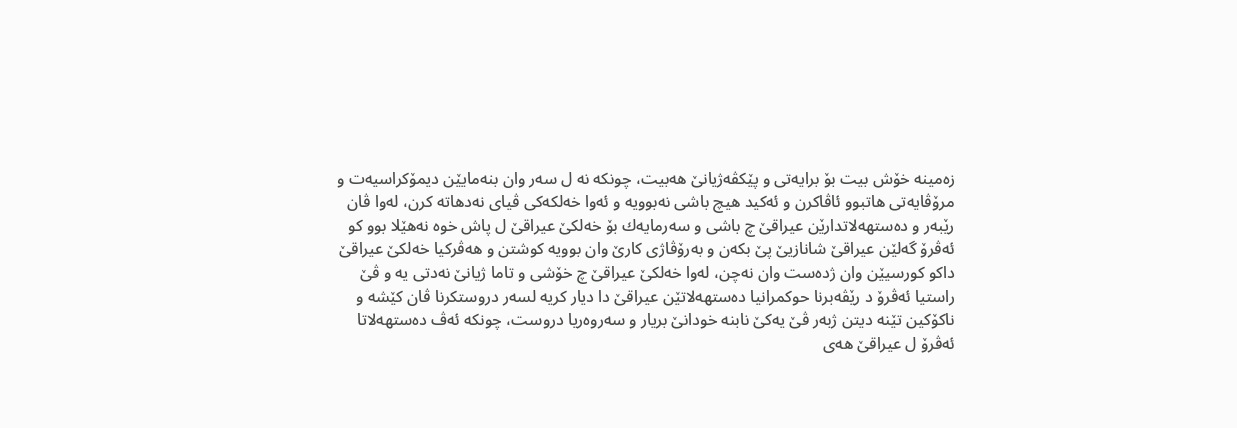زه‌مینه‌ خۆش بیت بۆ برایه‌تى و پێكڤه‌ژیانێ هه‌بیت، چونكه‌ نه‌ ل سه‌ر وان بنه‌مایێن دیمۆكراسیه‌ت و مرۆڤایه‌تى هاتبوو ئاڤاكرن و ئه‌كید هیچ باشى نه‌بوویه‌ و ئه‌وا خه‌لكه‌كی ڤیای نه‌دهاته‌ كرن، له‌وا ڤان رێبه‌ر و ده‌ستهه‌لاتدارێن عیراقێ چ باشى و سه‌رمایه‌ك بۆ خه‌لكێ عیراقێ ل پاش خوه‌ نه‌هێلا بوو كو ئه‌ڤرۆ گه‌لێن عیراقێ شانازیێ پێ بكه‌ن و به‌رۆڤاژى كارێ وان بوویه‌ كوشتن و هه‌ڤركیا خه‌لكێ عیراقێ داكو كورسیێن وان ژده‌ست وان نه‌چن، له‌وا خه‌لكێ عیراقێ چ خۆشى و تاما ژیانێ نه‌دتی یه‌ و ڤێ راستیا ئه‌ڤرۆ د رێڤه‌برنا حوكمرانیا ده‌ستهه‌لاتێن عیراقێ دا دیار كریه‌ لسه‌ر دروستكرنا ڤان كێشه‌ و ناكۆكین تێنه‌ دیتن ژبه‌ر ڤێ یه‌كێ نابنه‌ خودانێ بریار و سه‌روه‌ریا دروست، چونكه‌ ئه‌ڤ ده‌ستهه‌لاتا ئه‌ڤرۆ ل عیراقێ هه‌ی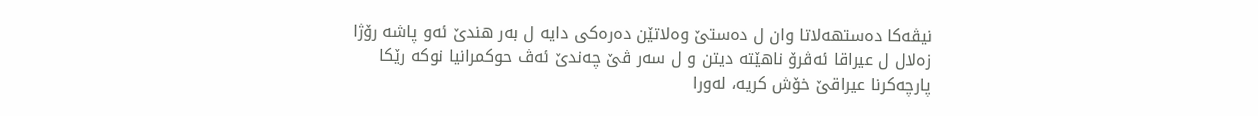نیڤه‌كا ده‌ستهه‌لاتا وان ل ده‌ستێ وه‌لاتێن ده‌ره‌كى دایه‌ ل به‌ر هندێ ئه‌و پاشه‌ رۆژا زه‌لال ل عیراقا ئه‌ڤرۆ ناهێته‌ دیتن و ل سه‌ر ڤێ چه‌ندێ ئه‌ڤ حوكمرانیا نوكه‌ رێكا پارچه‌كرنا عیراقێ خۆش كریه‌، له‌ورا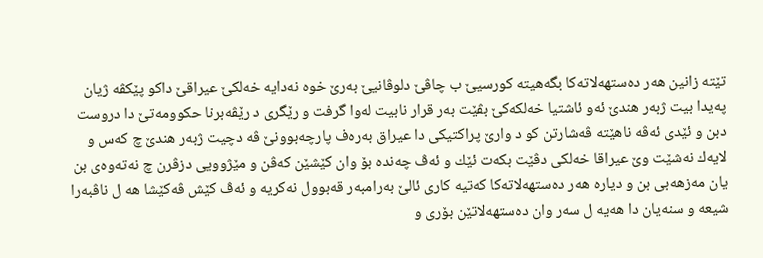تێته‌ زانین هه‌ر ده‌ستهه‌لاته‌كا بگه‌هیته‌ كورسیێ ب چاڤێ دلوڤانیێ به‌رێ خوه‌ نه‌دایه‌ خه‌لكێ عیراقێ داكو پێكڤه‌ ژیان په‌یدا بیت ژبه‌ر هندێ ئه‌و ئاشتیا خه‌لكه‌كێ بڤێت به‌ر قرار نابیت له‌وا گرفت و رێگرى د رێڤه‌برنا حكوومه‌تێ دا دروست دبن و ئێدى ئه‌ڤه‌ ناهێته‌ ڤه‌شارتن كو د وارێ پراكتیكى دا عیراق به‌ره‌ف پارچه‌بوونێ ڤه‌ دچیت ژبه‌ر هندێ چ كه‌س و لایه‌ك نه‌شێت وێ عیراقا خه‌لكی دڤێت بكه‌ت ئێك و ئه‌ڤ چه‌نده‌ بۆ وان كێشێن كه‌ڤن و مێژوویی دزڤرن چ نه‌ته‌وه‌ى بن یان مه‌زهه‌بی بن و دیاره‌ هه‌ر ده‌ستهه‌لاته‌كا كه‌تیه‌ كارى ئالێ به‌رامبه‌ر قه‌بوول نه‌كریه‌ و ئه‌ڤ كێش ڤه‌كێشا هه‌ ل ناڤبه‌را شیعه‌ و سنه‌یان دا هه‌یه‌ ل سه‌ر وان ده‌ستهه‌لاتێن بۆرى و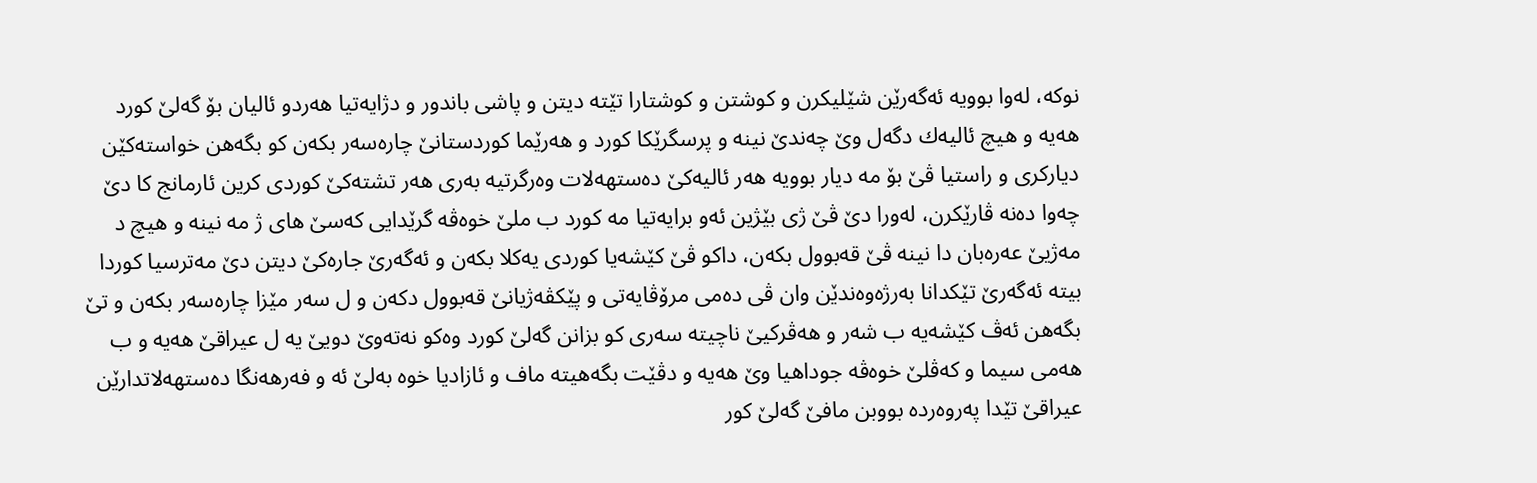نوكه‌، له‌وا بوویه‌ ئه‌گه‌رێن شێلیكرن و كوشتن و كوشتارا تێته‌ دیتن و پاشی باندور و دژایه‌تیا هه‌ردو ئالیان بۆ گه‌لێ كورد هه‌یه‌ و هیچ ئالیه‌ك دگه‌ل وێ چه‌ندێ نینه‌ و پرسگرێكا كورد و هه‌رێما كوردستانێ چاره‌سه‌ر بكه‌ن كو بگه‌هن خواسته‌كێن دیاركرى و راستیا ڤێ بۆ مه‌ دیار بوویه‌ هه‌ر ئالیه‌كێ ده‌ستهه‌لات وه‌رگرتیه‌ به‌رى هه‌ر تشته‌كێ كوردی كرین ئارمانج كا دێ چه‌وا ده‌نه‌ ڤارێكرن، له‌ورا دێ ڤێ ژى بێژین ئه‌و برایه‌تیا مه‌ كورد ب ملێ خوه‌ڤه‌ گرێدایى كه‌سێ های ژ مه‌ نینه‌ و هیچ د مه‌ژیێ عه‌ره‌بان دا نینه‌ ڤێ قه‌بوول بكه‌ن، داكو ڤێ كێشه‌یا كوردى یه‌كلا بكه‌ن و ئه‌گه‌رێ جاره‌كێ دیتن دێ مه‌ترسیا كوردا بیته‌ ئه‌گه‌رێ تێكدانا به‌رژه‌وه‌ندێن وان ڤى ده‌مى مرۆڤایه‌تى و پێكڤه‌ژیانێ قه‌بوول دكه‌ن و ل سه‌ر مێزا چاره‌سه‌ر بكه‌ن و تێ بگه‌هن ئه‌ڤ كێشه‌یه‌ ب شه‌ر و هه‌ڤركیێ ناچیته‌ سه‌رى كو بزانن گه‌لێ كورد وه‌كو نه‌ته‌وێ دویێ یه‌ ل عیراقێ هه‌یه‌ و ب هه‌مى سیما و كه‌ڤلێ خوه‌ڤه‌ جوداهیا وێ هه‌یه‌ و دڤێت بگه‌هیته‌ ماف و ئازادیا خوه‌ به‌لێ ئه‌ و فه‌رهه‌نگا ده‌ستهه‌لاتدارێن عیراقێ تێدا په‌روه‌رده‌ بووبن مافێ گه‌لێ كور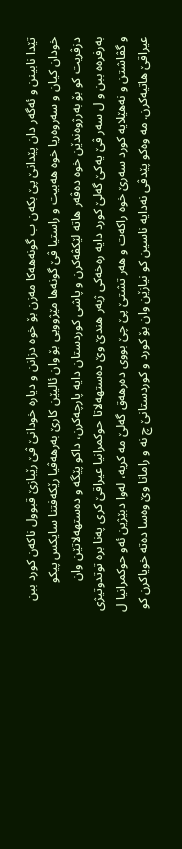تێدا نابینن و ئه‌گه‌ر دان پێدانێ پێ بكه‌ن ب گونه‌هه‌كا مه‌زن بۆ خوه‌ دزانن و دیاره‌ خودانێ ڤێ رێبازێ قبوول ناكه‌ن كورد ببن خودان كیان و سه‌روه‌ریا خوه‌ هه‌بیت و راستیا ڤێ گونه‌ها مێژوویی بۆ وان ئالیێن كارێ به‌رهه‌ڤیا رێكه‌فتنا سایكس پیكو دزڤریت كو بۆ به‌رژوه‌ندێن خوه‌ ده‌ڤه‌ر هاته‌ لێكڤه‌كرن و پاشى كوردستان دایه‌ پارچه‌كرن، داكو پێگه‌ و ده‌ستهه‌لاتێن وان به‌رفره‌ه ببن و ل سه‌ر ڤێ یه‌كێ گه‌لێ كورد دایه‌ ره‌خه‌كی ژبه‌ر هندێ وێ ده‌ستهه‌لاتا حوكمرانیا عیراقێ كرى په‌نا بره‌ توتدوتیژی و گڤاشتن و نه‌هێلایه‌ كورد سه‌رێ خوه‌ راكه‌ت و هه‌ر تشتێ پێ چێ بووى ده‌رهه‌ق گه‌لێ مه‌ كریه‌، له‌وا دبێژین ئه‌و حوكمرانیا ل عیراقێ هاتیه‌كرن. مه‌ وه‌كو پێدڤى نه‌دایه‌ ناسین كو نیازێن وان بۆ كورد و كوردستانێ چ نه‌ و رامانا وێ وه‌سا ده‌ته‌ خویاكرن كو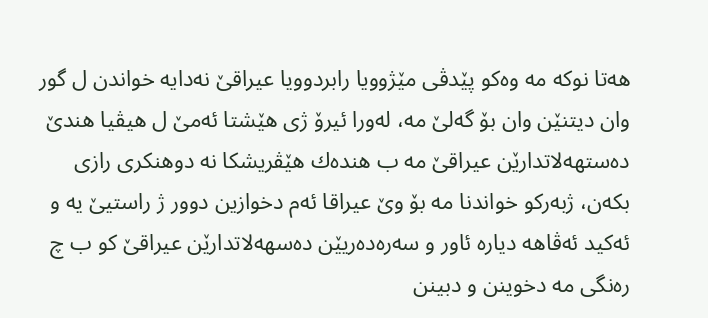هه‌تا نوكه‌ مه‌ وه‌كو پێدڤى مێژوویا رابردوویا عیراقێ نه‌دایه‌ خواندن ل گور وان دیتنێن وان بۆ گه‌لێ مه‌، له‌ورا ئیرۆ ژى هێشتا ئه‌مێ ل هیڤیا هندێ ده‌ستهه‌لاتدارێن عیراقێ مه‌ ب هنده‌ك هێڤریشكا نه‌ دوهنكرى رازى بكه‌ن، ژبه‌ركو خواندنا مه‌ بۆ وێ عیراقا ئه‌م دخوازین دوور ژ راستیێ یه‌ و ئه‌كید ئه‌ڤاهه‌ دیاره‌ ئاور و سه‌ره‌ده‌ریێن ده‌سهه‌لاتدارێن عیراقێ كو ب چ ره‌نگی مه‌ دخوینن و دبینن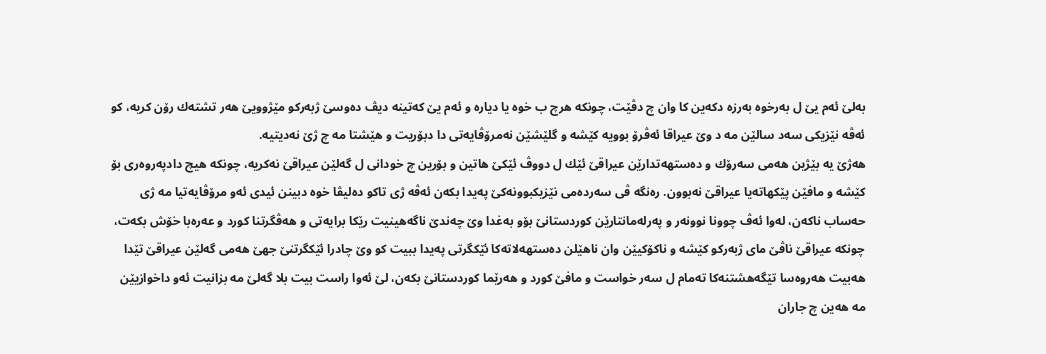به‌لێ ئه‌م یێ ل به‌رخوه‌ به‌رزه‌ دكه‌ین كا وان چ دڤێت، چونكه‌ هرچ ب خوه‌ یا دیاره‌ و ئه‌م یێ كه‌تینه‌ دیڤ ده‌وسێ ژبه‌ركو مێژوویێ هه‌ر تشته‌ك رۆن كریه‌، كو ئه‌ڤه‌ نێزیكى سه‌د سالێن مه‌ د وێ عیراقا ئه‌ڤرۆ بوویه‌ كێشه‌ و گلێشێن نه‌مرۆڤایه‌تى دا دبۆریت و هێشتا مه‌ چ ژێ نه‌دیتیه‌.
هه‌ژێ یه‌ بێژین هه‌مى سه‌رۆك و ده‌ستهه‌تدارێن عیراقێ ئێك ل دووڤ ئێكێ هاتین و بۆرین چ خودانى ل گه‌لێن عیراقێ نه‌كریه‌، چونكه‌ هیچ دادپه‌روه‌رى بۆ كێشه‌ و مافێن پێكهاته‌یا عیراقێ نه‌بوون. ره‌نگه‌ ڤى سه‌رده‌مى نێزیكبوونه‌كێ په‌یدا بكه‌ن ئه‌ڤه‌ ژى تاكو ده‌لیڤا خوه‌ دبینن ئیدى ئه‌و مرۆڤایه‌تیا مه‌ ژى حه‌ساب ناكه‌ن، له‌وا ئه‌ڤ چوونا نوونه‌ر و په‌رله‌مانتارێن كوردستانێ بۆو به‌غدا وێ چه‌ندێ ناگه‌هینیت رێكا برایه‌تى و هه‌ڤگرتنا كورد و عه‌ره‌با خۆش بكه‌ت، چونكه‌ عیراقێ ناڤێ ماى ژبه‌ركو كێشه‌ و ناكۆكیێن وان ناهێلن ده‌ستهه‌لاته‌كا ئێكگرتى په‌یدا ببیت كو وێ چادرا ئێكگرتنێ جهێ هه‌مى گه‌لێن عیراقێ تێدا هه‌بیت هه‌روه‌سا تێگه‌هشتنه‌كا ته‌مام ل سه‌ر خواست و مافێ كورد و هه‌رێما كوردستانێ بكه‌ن، لێ ئه‌وا راست بیت بلا گه‌لێ مه‌ بزانیت ئه‌و داخوازیێن مه‌ هه‌ین چ جاران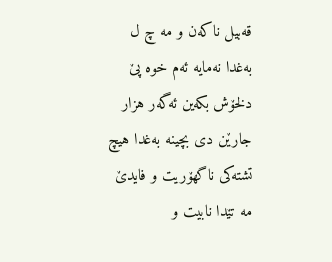قه‌بیل ناكه‌ن و مه‌ چ ل به‌غدا نه‌مایه‌ ئه‌م خوه‌ پێ دلخۆش بكه‌ین ئه‌گه‌ر هزار جارێن دى بچینه‌ به‌غدا هیچ تشته‌كی ناگهۆریت و فایدێ مه‌ تێدا نابیت و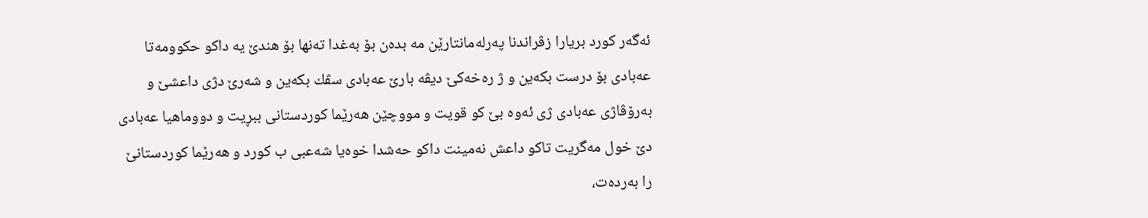ئه‌گه‌ر كورد بریارا زڤراندنا په‌رله‌مانتارێن مه‌ بده‌ن بۆ به‌غدا ته‌نها بۆ هندێ یه‌ داكو حكوومه‌تا عه‌بادى بۆ درست بكه‌ین و ژ ره‌خه‌كێ دیڤه‌ بارێ عه‌بادى سڤك بكه‌ین و شه‌رێ دژى داعشێ و به‌رۆڤاژى عه‌بادى ژى ئه‌وه‌ بێ كو قویت و مووچێن هه‌رێما كوردستانى ببڕیت و دووماهیا عه‌بادى دێ خول مه‌گریت تاكو داعش نه‌مینت داكو حه‌شدا خوه‌یا شه‌عبى ب كورد و هه‌رێما كوردستانێ را به‌رده‌ت،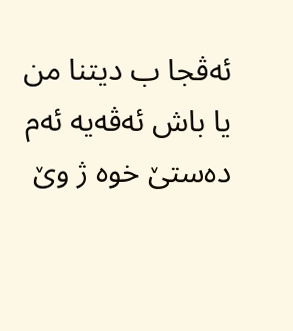ئه‌ڤجا ب دیتنا من یا باش ئه‌ڤه‌یه‌ ئه‌م ده‌ستێ خوه‌ ژ وێ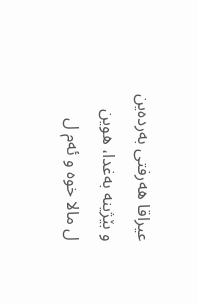عیراقا هه‌رفتى به‌رده‌ین و بێژینه‌ به‌غدا، هوین ل مالا خوه‌ و ئه‌م ل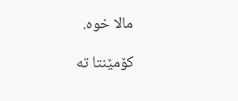مالا خوه‌.

کۆمێنتا تە